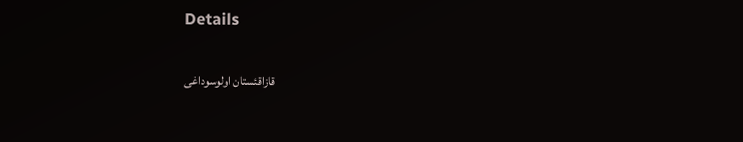Details

قازاقئستان اولوسوداغی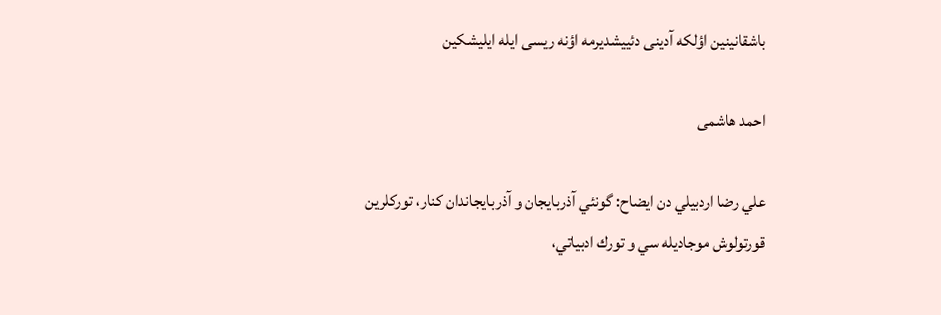باشقانینین اؤلکه آدینی دئییشدیرمه اؤنه ریسی ایله ایلیشکین

احمد هاشمی

علي رضا اردبيلي دن ايضاح: گونئي آذربايجان و آذربايجاندان كنار، توركلرين قورتولوش موجاديله سي و تورك ادبياتي،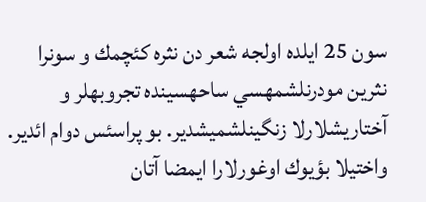سون 25 ايلده اولجه شعر دن نثره كئچمك و سونرا نثرين مودرنلشمهسي ساحهسينده تجروبهلر و آختاريشلارلا زنگينلشميشدير. بو پراسئس دوام ائدير. واختيلا بؤيوك اوغورلارا ايمضا آتان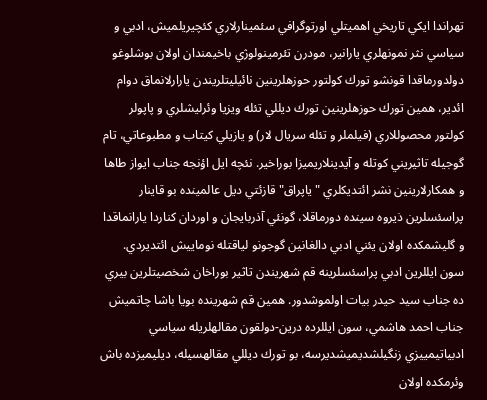تهراندا ايكي تاريخي اهميتلي اورتوگرافي سئمينارلاري كئچيريلميش، ادبي و سياسي نثر نمونهلري يارانير، مودرن تئرمينولوژي باخيمندان اولان بوشلوغو دولدورماقدا قونشو تورك كولتور حوزهلرينين نائيليتلريندن يارارلانماق دوام ائدير، همين تورك حوزهلرينين تورك ديللي تئله ويزيا وئرليشلري و پاپولر كولتور محصوللاري (فيلملر و تئله سريال لار) و يازيلي كيتاب و مطبوعاتي، تام گوجيله تاثيريني كوتله و آيدينلاريميزا بوراخير. نئچه ايل اؤنجه جناب ايواز طاها و همكارلارينين نشر ائتديكلري "ياپراق" قازئتي ديل عالمينده بو قاينار پراسئسلرين ذيروه سينده دورماقلا، گونئي آذربايجان و اوردان كناردا يارانماقدا و گليشمكده اولان يئني ادبي دالغانين گوجونو لياقتله نوماييش ائتديردي. سون ايللرين ادبي پراسئسلرينه قم شهريندن تاثير بوراخان شخصيتلرين بيري ده جناب سيد حيدر بيات اولموشدور. همين قم شهرينده بويا باشا چاتميش جناب احمد هاشمي، سون ايللرده درين-دولقون مقالهلريله سياسي ادبياتيمييزي زنگيلشديميشديرسه، بو تورك ديللي مقالهسيله، ديليميزده باش وئرمكده اولان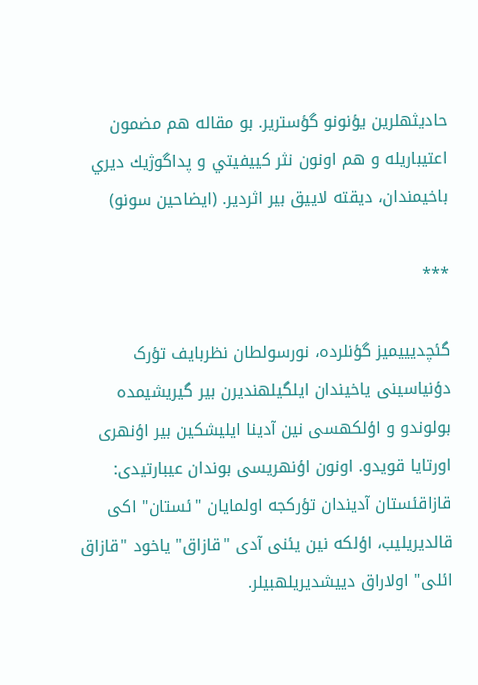حاديثهلرين يؤنونو گؤسترير. بو مقاله هم مضمون اعتيباريله و هم اونون نثر كييفيتي و پداگوژيك ديري باخيمندان، ديقته لاييق بير اثردير. (ايضاحين سونو)

***

گئچدیییمیز گؤنلرده، نورسولطان نظربایف تؤرک دؤنیاسینی یاخیندان ایلگیلهندیرن بیر گیریشیمده بولوندو و اؤلکهسی نین آدینا ایلیشکین بیر اؤنهری اورتایا قویدو. اونون اؤنهریسی بوندان عیبارتیدی: قازاقئستان آدیندان تؤرکجه اولمایان "ئستان" اکی قالدیریلیب، اؤلکه نین یئنی آدی "قازاق" یاخود "قازاق ائلی" اولاراق دییشدیریلهبیلر.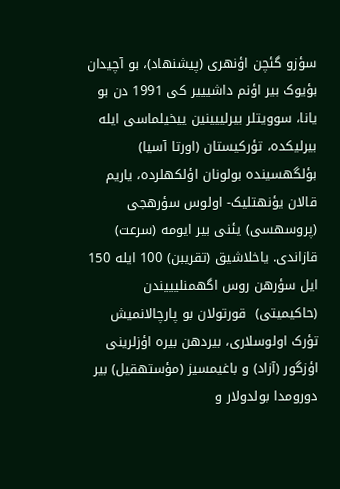سؤزو گئچن اؤنهری (پیشنهاد)، بو آچیدان بؤیوک بیر اؤنم داشیییر کی 1991 دن بو یانا، سوویتلر بیرلییینین ییخیلماسی ایله بیرلیکده، تؤرکیستان (اورتا آسیا) بؤلگهسینده بولونان اؤلکهلرده، یاریم قالان یؤنهتلیک- اولوس سؤرهجی (پروسهسی) یئنی بیر ایومه (سرعت) قازاندی. یاخلاشیق (تقریبن) 100 ایله 150 ایل سؤرهن روس اگهمنلیییندن (حاکیمیتی)  قورتولان بو پارچالانمیش تؤرک اولوسلاری، بیردهن بیره اؤزلرینی اؤزگور (آزاد) و باغیمسیز (مؤستهقیل) بیر دورومدا بولدولار و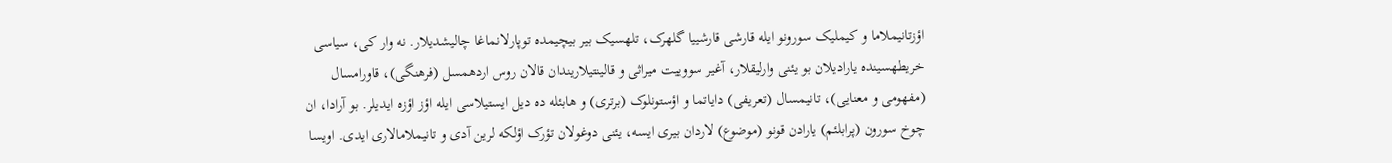اؤزتانیملاما و کیملیک سورونو ایله قارشی قارشییا گلهرک، تلهسیک بیر بیچیمده توپارلانماغا چالیشدیلار. نه وار کی، سیاسی خریطهسینده یارادیلان بو یئنی وارلیقلار، آغیر سووییت میراثی و قالینتیلاریندان قالان روس اردهمسل (فرهنگی)، قاورامسال (مفهومی و معنایی)، تانیمسال (تعریفی) دایاتما و اؤستونلوک (برتری) و هابئله ده دیل ایستیلاسی ایله اؤز اؤزه ایدیلر. بو آرادا، ان چوخ سورون (پرابلئم) یارادن قونو (موضوع) لاردان بیری ایسه، یئنی دوغولان تؤرک اؤلکه لرین آدی و تانیملامالاری ایدی. اویسا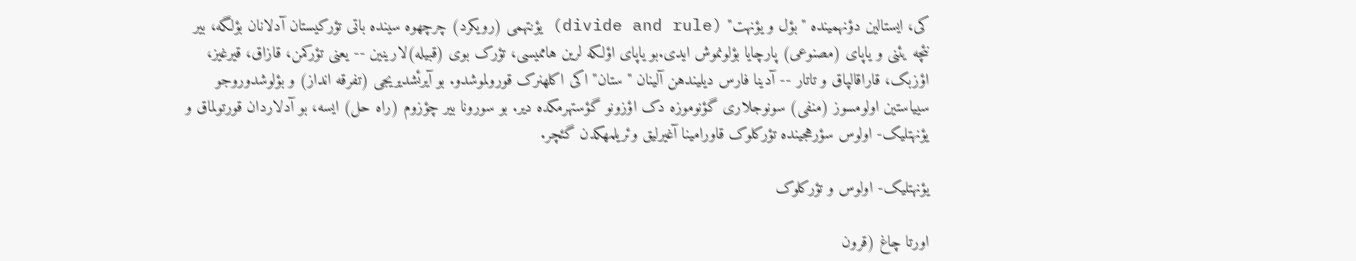کی، ایستالین دؤنهمینده "بؤل و یؤنهت" (divide and rule) یؤنتهمی (رویکرد) چرچهوه سینده باتی تؤرکیستان آدلانان بؤلگه، بیر نئچه یئنی و یاپای (مصنوعی) پارچایا بؤلونموش ایدی.بو یاپای اؤلکه لرین هاممیسی، تؤرک بوی (قبیله)لارینین -- یعنی تؤرکمن، قازاق، قیرغیز، اؤزبک، قاراقالپاق و تاتار -- آدینا فارس دیلیندهن آلینان "ستان" اکی اکلهنرک قورولموشدو. بو آیرئشدیریجی (تفرقه انداز) و بؤلوشدوروجو سییاستین اولومسوز (منفی) سونوجلاری گؤنوموزه دک اؤزونو گؤستهرمکده دیر. بو سورونا بیر چؤزوم (راه حل) ایسه، بو آدلاردان قورتولماق و یؤنهتلیک- اولوس سؤرهجینده تؤرکلوک قاورامینا آغیرلیق وئریلمهکدن گئچر.

یؤنهتلیک- اولوس و تؤرکلوک

اورتا چاغ (قرون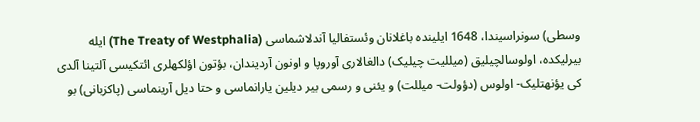وسطی) سونراسیندا، 1648 ایلینده باغلانان وئستفالیا آندلاشماسی (The Treaty of Westphalia) ایله بیرلیکده، اولوسالچیلیق (میللیت چیلیک) دالغالاری آوروپا و اونون آردیندان، بؤتون اؤلکهلری ائتکیسی آلتینا آلدی کی یؤنهتلیک- اولوس (دؤولت- میللت) و یئنی و رسمی بیر دیلین یارانماسی و حتا دیل آرینماسی (پاکزبانی) بو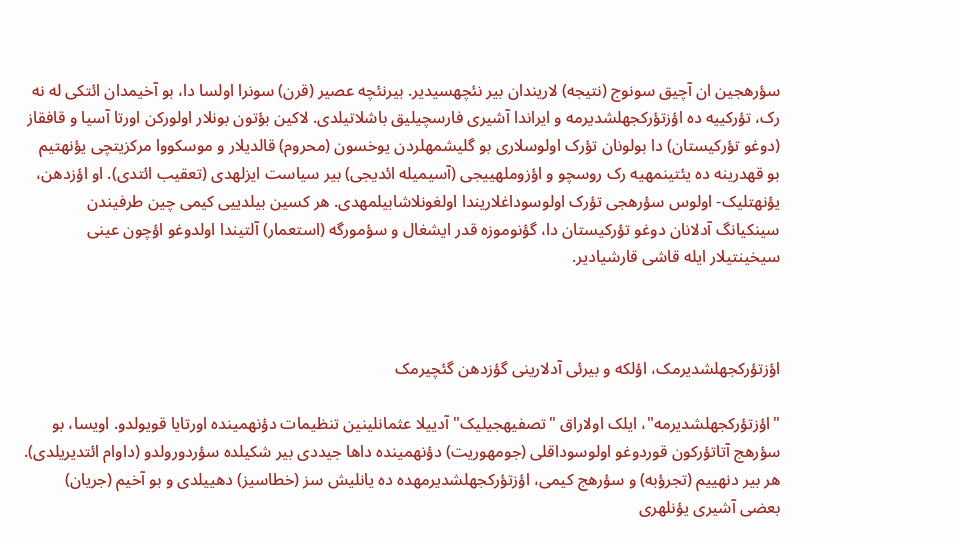سؤرهجین ان آچیق سونوج (نتیجه) لاریندان بیر نئچهسیدیر. بیرنئچه عصیر (قرن) سونرا اولسا دا، بو آخیمدان ائتکی له نه رک، تؤرکییه ده اؤزتؤرکجهلشدیرمه و ایراندا آشیری فارسچیلیق باشلاتیلدی. لاکین بؤتون بونلار اولورکن اورتا آسیا و قافقاز (دوغو تؤرکیستان) دا بولونان تؤرک اولوسلاری بو گلیشمهلردن یوخسون (محروم) قالدیلار و موسکووا مرکزیتچی یؤنهتیم بو قهدرینه ده یئتینمهیه رک روسچو و اؤزوملهییجی (آسیمیله ائدیجی) بیر سیاست ایزلهدی (تعقیب ائتدی). او اؤزدهن، یؤنهتلیک- اولوس سؤرهجی تؤرک اولوسوداغلاریندا اولغونلاشابیلمهدی. هر کسین بیلدییی کیمی چین طرفیندن سینکیانگ آدلانان دوغو تؤرکیستان دا، گؤنوموزه قدر ایشغال و سؤمورگه (استعمار) آلتیندا اولدوغو اؤچون عینی سیخینتیلار ایله قاشی قارشیادیر.



اؤزتؤرکجهلشدیرمک، اؤلکه و بیرئی آدلارینی گؤزدهن گئچیرمک

"اؤزتؤرکجهلشدیرمه"، ایلک اولاراق "تصفیهجیلیک" آدییلا عثمانلینین تنظیمات دؤنهمینده اورتایا قویولدو. اویسا، بو سؤرهج آتاتؤرکون قوردوغو اولوسوداقلی (جومهوریت) دؤنهمینده داها جیددی بیر شکیلده سؤردورولدو (داوام ائتدیریلدی). هر بیر دنهییم (تجرؤبه) و سؤرهج کیمی، اؤزتؤرکجهلشدیرمهده ده یانلیش سز (خطاسیز) دهییلدی و بو آخیم (جریان) بعضی آشیری یؤنلهری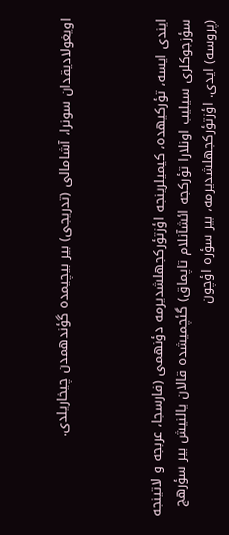اویغولادیقدان سونرا، آشامالی (تدریجی) بیر بیچیمده گؤندهمدن چیخاریلدی.



ایندی ایسه، تؤرکیهده، کیمیلرینجه اؤزتؤرکجهلشدیرمه دؤنهمی (فارسجا، عربجه و لاتینجه سؤزجوکلری سیلیب اونلارا تؤرکجه ائشآنلام تاپماق) گئچمیشده قالان یالنیش بیر سؤرهج (پروسه) ایدی. اؤزتؤرکجهلشدیرمه، بیر سؤره اؤچون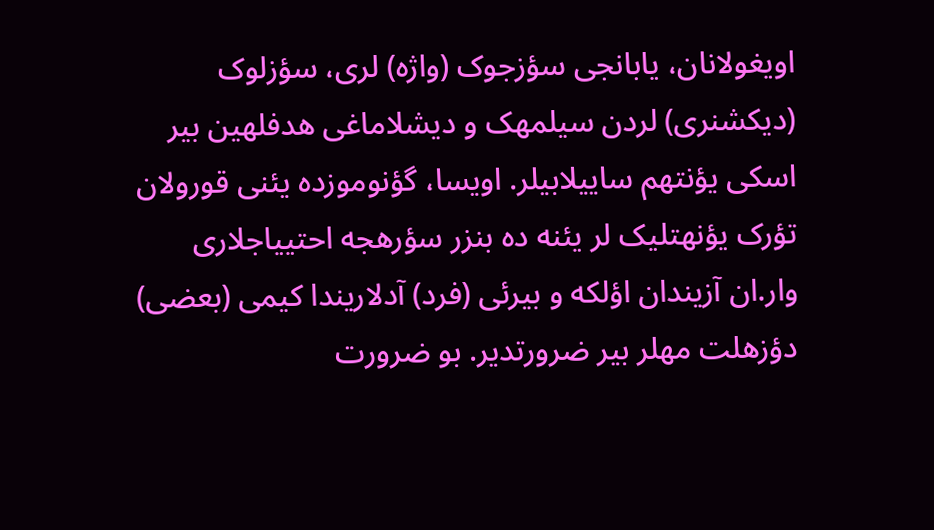اویغولانان، یابانجی سؤزجوک (واژه) لری، سؤزلوک (دیکشنری) لردن سیلمهک و دیشلاماغی هدفلهین بیر اسکی یؤنتهم ساییلابیلر. اویسا، گؤنوموزده یئنی قورولان تؤرک یؤنهتلیک لر یئنه ده بنزر سؤرهجه احتییاجلاری وار.ان آزیندان اؤلکه و بیرئی (فرد) آدلاریندا کیمی (بعضی) دؤزهلت مهلر بیر ضرورتدیر. بو ضرورت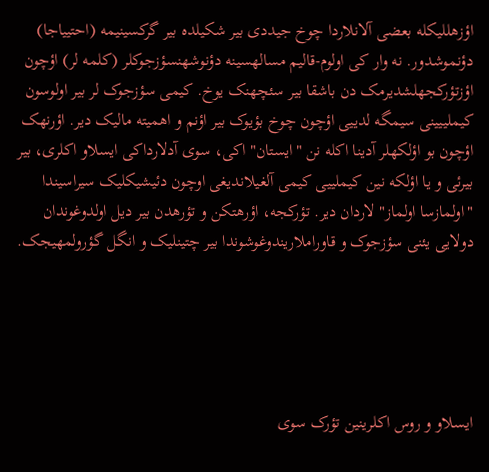اؤزهللیکله بعضی آلانلاردا چوخ جیددی بیر شکیلده بیر گرکسینیمه (احتییاجا) دؤنموشدور. نه وار کی اولوم-قالیم مسالهسینه دؤنوشهنسؤزجوکلر (کلمه لر) اؤچون اؤزتؤرکجهلشدیرمک دن باشقا بیر سئچهنک یوخ. کیمی سؤزجوک لر بیر اولوسون کیملییینی سیمگه لدییی اؤچون چوخ بؤیوک بیر اؤنم و اهمیته مالیک دیر. اؤرنهک اؤچون بو اؤلکهلر آدینا اکله نن "ایستان" اکی، سوی آدلارداکی ایسلاو اکلری، بیر بیرئی و یا اؤلکه نین کیملییی کیمی آلغیلاندیغی اوچون دئیشیکلیک سیراسیندا "اولمازسا اولماز" لاردان دیر. تؤرکجه، اؤرهتکن و تؤرهدن بیر دیل اولدوغوندان دولایی یئنی سؤزجوک و قاوراملاریندوغوشوندا بیر چتینلیک و انگل گؤرولمهیجک.





ایسلاو و روس اکلرینین تؤرک سوی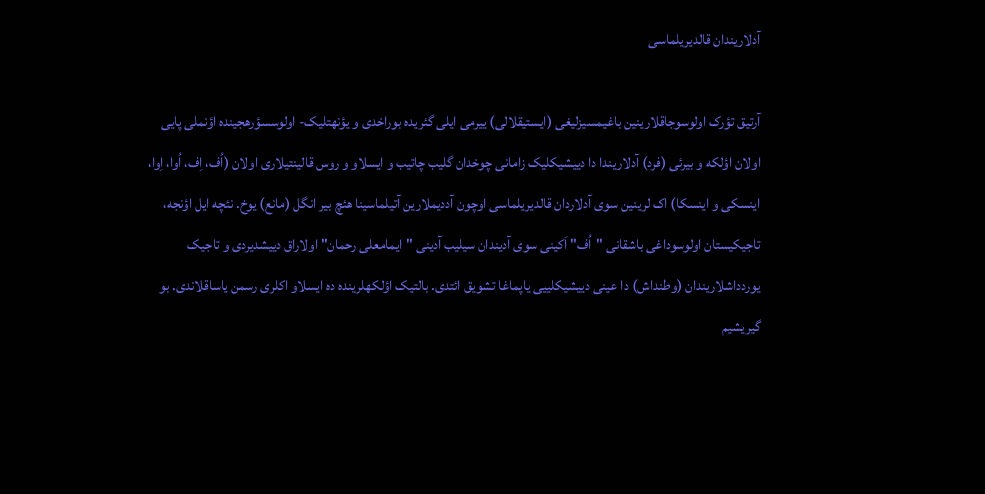آدلاریندان قالدیریلماسی

آرتیق تؤرک اولوسوجاقلارینین باغیمسیزلیغی (ایستیقلالی) ییرمی ایلی گئریده بوراخدی و یؤنهتلیک- اولوسسؤرهجینده اؤنملی پایی اولان اؤلکه و بیرئی (فرد) آدلاریندا دا دییشیکلیک زامانی چوخدان گلیب چاتیب و ایسلاو و روس قالینتیلاری اولان (اُف، اِف، اُوا، اِوا، اینسکی و اینسکا) اک لرینین سوی آدلاردان قالدیریلماسی اوچون آددیملارین آتیلماسینا هئچ بیر انگل (مانع) یوخ. نئچه ایل اؤنجه، تاجیکیستان اولوسوداغی باشقانی "اُف" اَکینی سوی آدیندان سیلیب آدینی "ایمامعلی رحمان" اولاراق دییشدیردی و تاجیک یوردداشلاریندان (وطنداش) دا عینی دییشیکلییی یاپماغا تشویق ائتدی. بالتیک اؤلکهلرینده ده ایسلاو اکلری رسمن یاساقلاندی. بو گیریشیم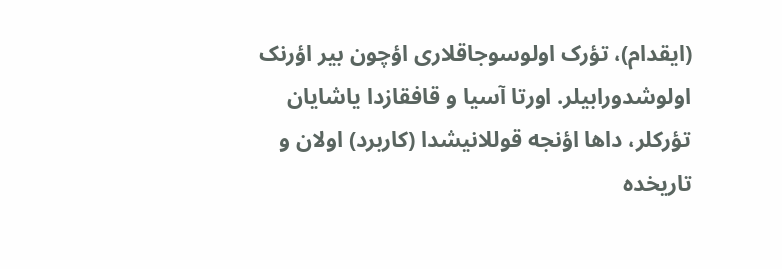(ایقدام)، تؤرک اولوسوجاقلاری اؤچون بیر اؤرنک اولوشدورابیلر. اورتا آسیا و قافقازدا یاشایان تؤرکلر، داها اؤنجه قوللانیشدا (کاربرد) اولان و تاریخده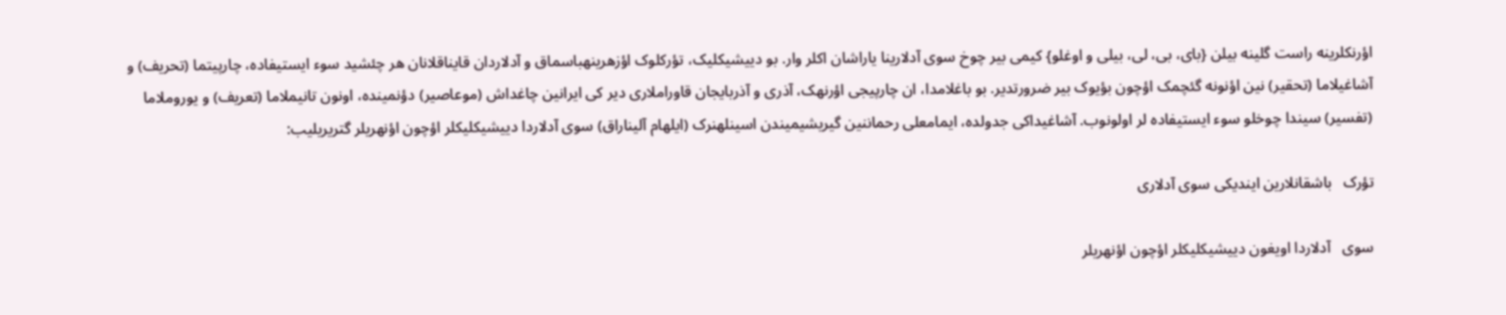اؤرنکلرینه راست گلینه بیلن {بای، بی، لی، بیلی و اوغلو} کیمی بیر چوخ سوی آدلارینا یاراشان اکلر وار. بو دییشیکلیک، تؤرکلوک اؤزهرینهباسماق و آدلاردان قایناقلانان هر چئشید سوء ایستیفاده، چارپیتما (تحریف) و آشاغیلاما (تحقیر) نین اؤنونه گئچمک اؤچون بؤیوک بیر ضرورتدیر. بو باغلامدا، ان چارپیجی اؤرنهک، آذری و آذربایجان قاوراملاری دیر کی ایرانین چاغداش (موعاصیر) دؤنمینده، اونون تانیملاما (تعریف) و یوروملاما (تفسیر) سیندا چوخلو سوء ایستیفاده لر اولونوب. آشاغیداکی جدولده، ایمامعلی رحماننین گیریشیمیندن اسینلهنرک (ایلهام آلیناراق) سوی آدلاردا دییشیکلیکلر اؤچون اؤنهریلر گتریریلیب:

تؤرک   باشقانلارین ایندیکی سوی آدلاری

سوی   آدلاردا اویغون دییشیکلیکلر اؤچون اؤنهریلر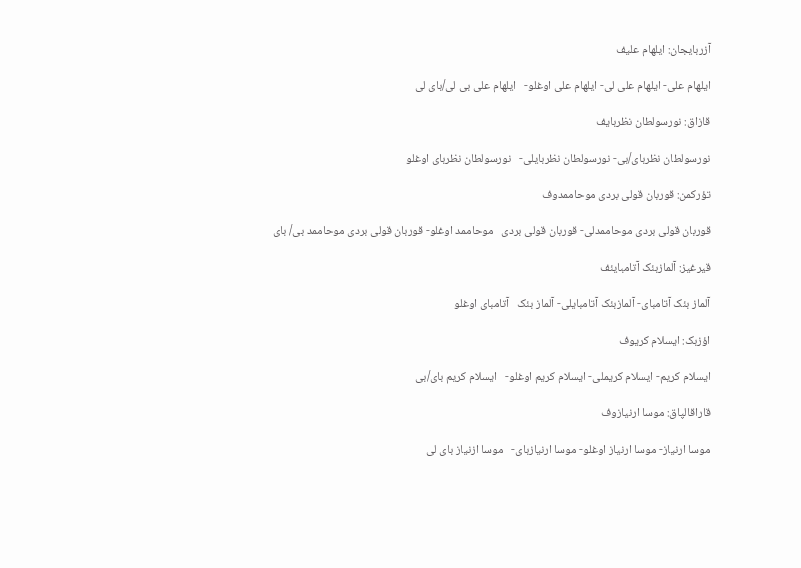آزربایجان: ایلهام علیف

ایلهام علی- ایلهام علی لی- ایلهام علی اوغلو-   ایلهام علی بی لی/بای لی

قازاق: نورسولطان نظربایف

نورسولطان نظربای/بی- نورسولطان نظربایلی-   نورسولطان نظربای اوغلو

تؤرکمن: قوربان قولی بردی موحاممدوف

قوربان قولی بردی موحاممدلی- قوربان قولی بردی   موحاممد اوغلو- قوربان قولی بردی موحاممد بی/ بای

قیرغیز: آلمازبئک آتامبایئف

آلماز بئک آتامبای- آلمازبئک آتامبایلی- آلماز بئک   آتامبای اوغلو

اؤزبک: ایسلام کریوف

ایسلام کریم- ایسلام کریملی- ایسلام کریم اوغلو-   ایسلام کریم بای/بی

قاراقالپاق: موسا ارنیازوف

موسا ارنیاز- موسا ارنیاز اوغلو- موسا ارنیازبای-   موسا ازنیاز بای لی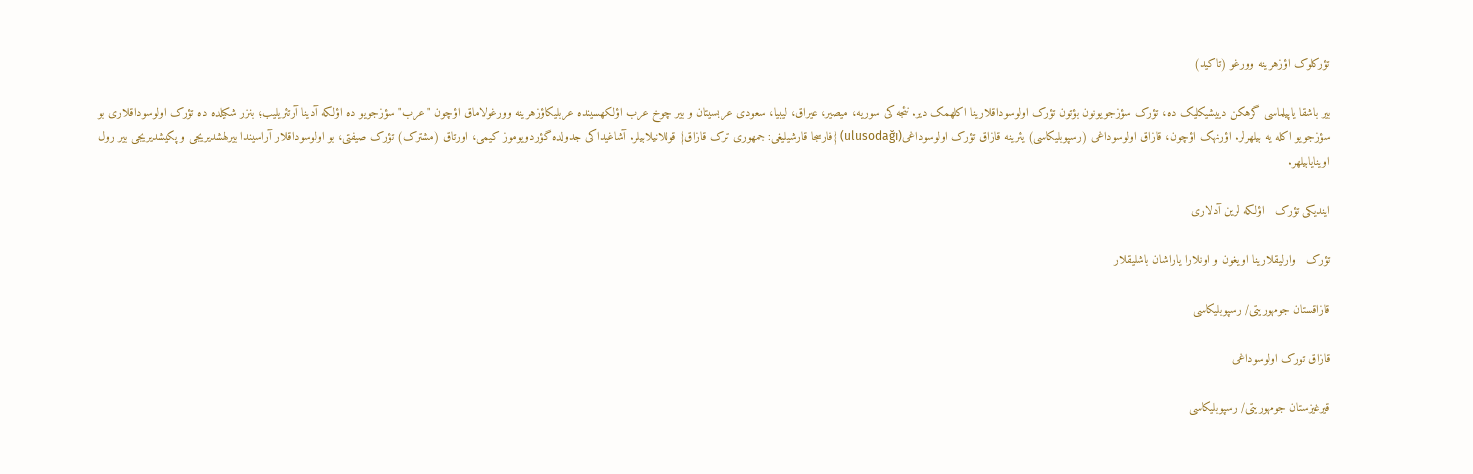تؤرکلوک اؤزهرینه وورغو (تاکید)

بیر باشقا یاپیلماسی گرهکن دییشیکلیک ده، تؤرک سؤزجویونون بؤتون تؤرک اولوسوداقلارینا اکلهمک دیر. نئجه کی سوریه، میصیر، عیراق، لیبیا، سعودی عربسیتان و بیر چوخ عرب اؤلکهسینده عربلیکاؤزهرینه وورغولاماق اؤچون "عرب" سؤزجویو ده اؤلکه آدینا آرتئریلیب؛ بنزر شکیلده ده تؤرک اولوسوداقلاری بو سؤزجویو اکله یه بیلهرلر. اؤرنهک اؤچون، قازاق اولوسوداغی (رسپوبلیکاسی) یئرینه قازاق تؤرک اولوسوداغی(ulusodağı) {فارسجا قارشیلیغی: جمهوری ترک قازاق} قوللانیلابیلر. آشاغیداکی جدولده گؤردویوموز کیمی، اورتاق (مشترک) تؤرک صیفتی، بو اولوسوداقلار آراسیندا بیرلهشدیریجی و پکیشدیریجی بیر رول اوینایابیلهر.

ایندیکی تؤرک   اؤلکه لرین آدلاری

تؤرک   وارلیقلارینا اویغون و اونلارا یاراشان باشلیقلار

قازاقستان جومهوریتی/ رسپوبلیکاسی

قازاق تورک اولوسوداغی

قیرغیزستان جومهوریتی/ رسپوبلیکاسی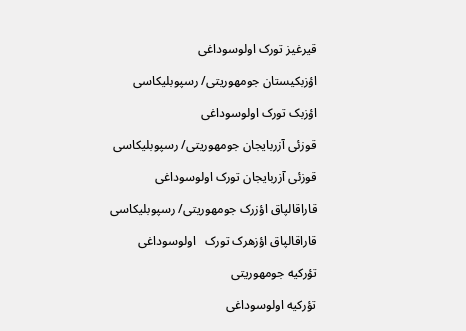قیرغیز تورک اولوسوداغی

اؤزبکیستان جومهوریتی/ رسپوبلیکاسی

اؤزبک تورک اولوسوداغی

قوزئی آزربایجان جومهوریتی/ رسپوبلیکاسی

قوزئی آزربایجان تورک اولوسوداغی

قاراقالپاق اؤزرک جومهوریتی/ رسپوبلیکاسی

قاراقالپاق اؤزهرک تورک   اولوسوداغی

تؤرکیه جومهوریتی

تؤرکیه اولوسوداغی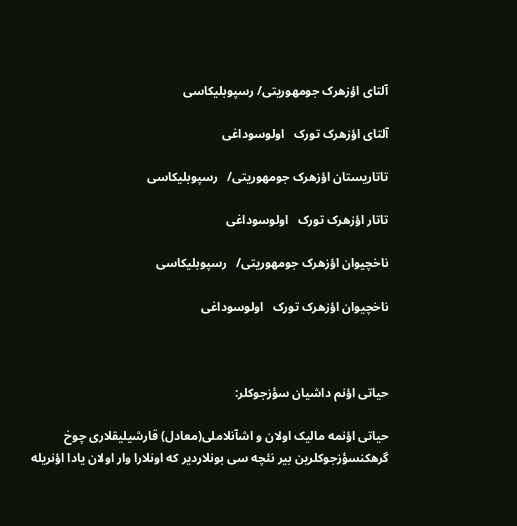آلتای اؤزهرک جومهوریتی/ رسپوبلیکاسی

آلتای اؤزهرک تورک   اولوسوداغی

تاتاریستان اؤزهرک جومهوریتی/   رسپوبلیکاسی

تاتار اؤزهرک تورک   اولوسوداغی

ناخچیوان اؤزهرک جومهوریتی/   رسپوبلیکاسی

ناخچیوان اؤزهرک تورک   اولوسوداغی



حیاتی اؤنم داشیان سؤزجوکلر:

حیاتی اؤنمه مالیک اولان و اشآنلاملی(معادل) قارشیلیقلاری چوخ گرهکنسؤزجوکلرین بیر نئچه سی بونلاردیر که اونلارا وار اولان یادا اؤنریله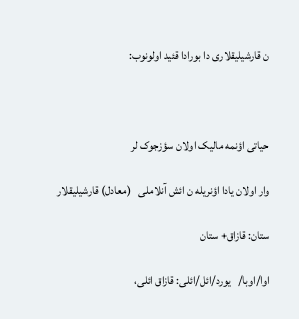ن قارشیلیقلاری دا بورادا قئید اولونوب:



حیاتی اؤنمه مالیک اولان سؤزجوک لر

وار اولان یادا اؤنریله ن ائش آنلاملی   (معادل) قارشیلیقلار

ستان: قازاق+ ستان

اوا/اوبا/   یورد/ائل/ائلی: قازاق ائلی،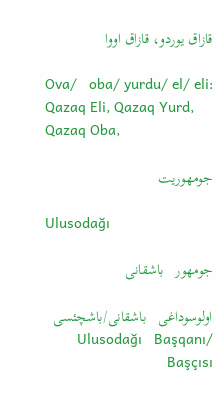قازاق یوردو، قازاق اووا

Ova/   oba/ yurdu/ el/ eli: Qazaq Eli, Qazaq Yurd, Qazaq Oba,

جومهوریت

Ulusodağı

جومهور   باشقانی

اولوسوداغی   باشقانی/باشچئسی Ulusodağı   Başqanı/ Başçısı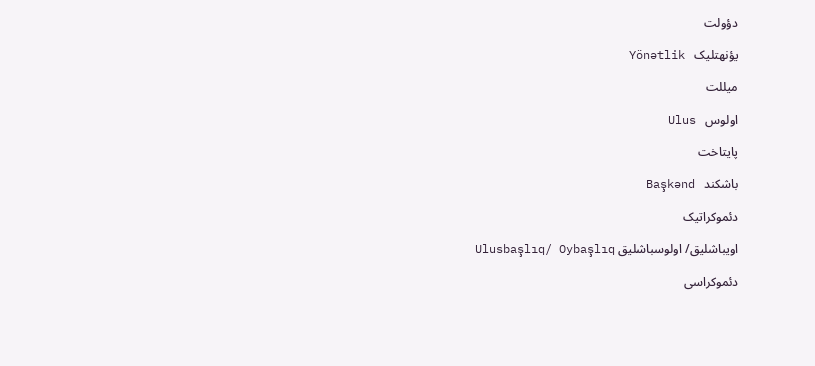دؤولت

یؤنهتلیک   Yönətlik

میللت

اولوس   Ulus

پایتاخت

باشکند   Başkənd

دئموکراتیک

اویباشلیق/ اولوسباشلیق Ulusbaşlıq/ Oybaşlıq

دئموکراسی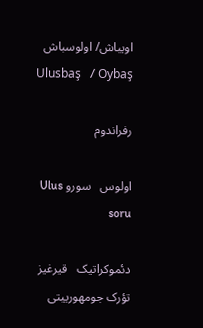اویباش/ اولوسباش Ulusbaş   / Oybaş

رفراندوم

اولوس   سورو Ulus soru

دئموکراتیک   قیرغیز تؤرک جومهورییتی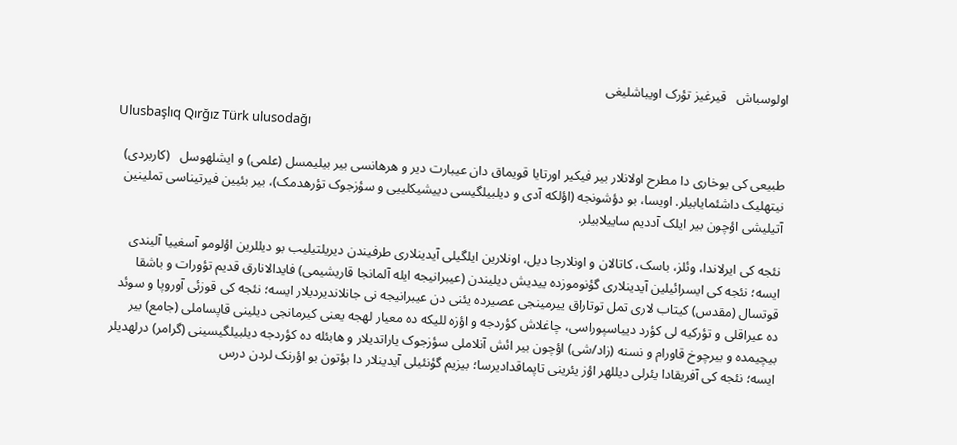اولوسباش   قیرغیز تؤرک اویباشلیغی

Ulusbaşlıq Qırğız Türk ulusodağı

طبیعی کی یوخاری دا مطرح اولانلار بیر فیکیر اورتایا قویماق دان عیبارت دیر و هرهانسی بیر بیلیمسل (علمی) و ایشلهوسل   (کاربردی) نیتهلیک داشئمایابیلر. اویسا، بو دؤشونجه (اؤلکه آدی و دیلبیلگیسی دییشیکلییی و سؤزجوک تؤرهدمک)، بیر بئیین فیرتیناسی تملینین آتیلیشی اؤچون بیر ایلک آددیم ساییلابیلر.

نئجه کی ایرلاندا، وئلز، باسک، کاتالان و اونلارجا دیل، اونلارین ایلگیلی آیدینلاری طرفیندن دیریلتیلیب بو دیللرین اؤلومو آسغییا آلیندی ایسه؛ نئجه کی ایسرائیلین آیدینلاری گؤنوموزده ییدیش دیلیندن (عیبرانیجه ایله آلمانجا قاریشیمی) فایدالانارق قدیم تؤورات و باشقا قوتسال (مقدس) کیتاب لاری تمل توتاراق ییرمینجی عصیرده یئنی دن عیبرانیجه نی جانلاندیردیلار ایسه؛ نئجه کی قوزئی آوروپا و سوئد ده عیراقلی و تؤرکیه لی کؤرد دییاسپوراسی، چاغلاش کؤردجه و اؤزه للیکه ده معیار لهجه یعنی کیرمانجی دیلینی قاپساملی (جامع) بیر بیچیمده و بیرچوخ قاورام و نسنه (زاد/شی) اؤچون بیر ائش آنلاملی سؤزجوک یاراتدیلار و هابئله ده کؤردجه دیلبیلگیسینی (گرامر) درلهدیلر ایسه؛ نئجه کی آفریقادا یئرلی دیللهر اؤز یئرینی تاپماقدادیرسا؛ بیزیم گؤنئیلی آیدینلار دا بؤتون بو اؤرنک لردن درس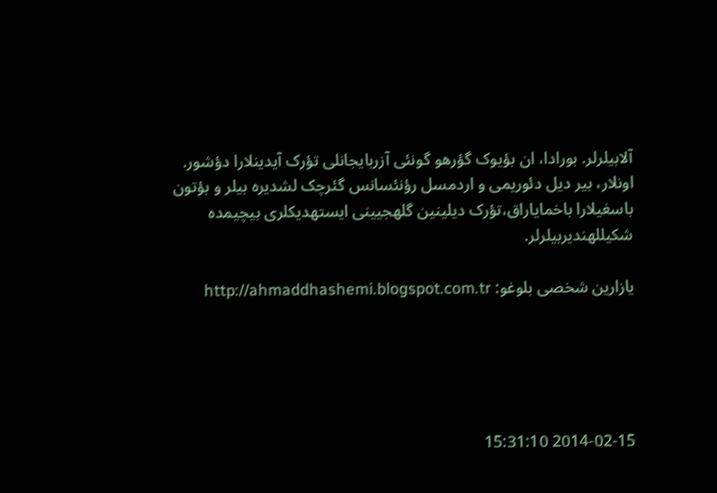آلابیلرلر. بورادا، ان بؤیوک گؤرهو گونئی آزربایجانلی تؤرک آیدینلارا دؤشور. اونلار، بیر دیل دئوریمی و اردمسل رؤنئسانس گئرچک لشدیره بیلر و بؤتون باسغیلارا باخمایاراق،تؤرک دیلینین گلهجیینی ایستهدیکلری بیچیمده شکیللهندیربیلرلر.

یازارین شخصی بلوغو: http://ahmaddhashemi.blogspot.com.tr





2014-02-15 15:31:10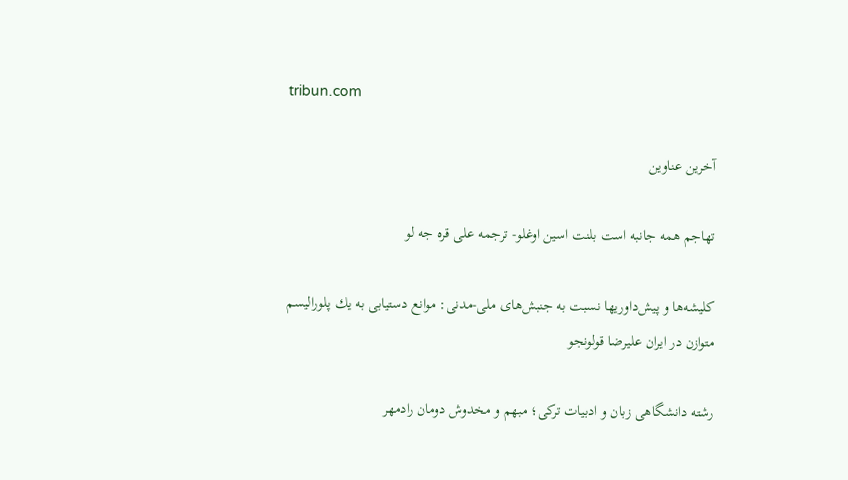tribun.com

آخرین عناوین

تهاجم همه جانبه است بلنت اسین اوغلو- ترجمه علی قره جه لو

کلیشه‌ها و پیش‌داوریها نسبت به جنبش‌های ملی-مدنی: موانع دستيابى به يك پلوراليسم متوازن در ایران علیرضا قولونجو

رشته دانشگاهی زبان و ادبیات ترکی؛ مبهم و مخدوش دومان رادمهر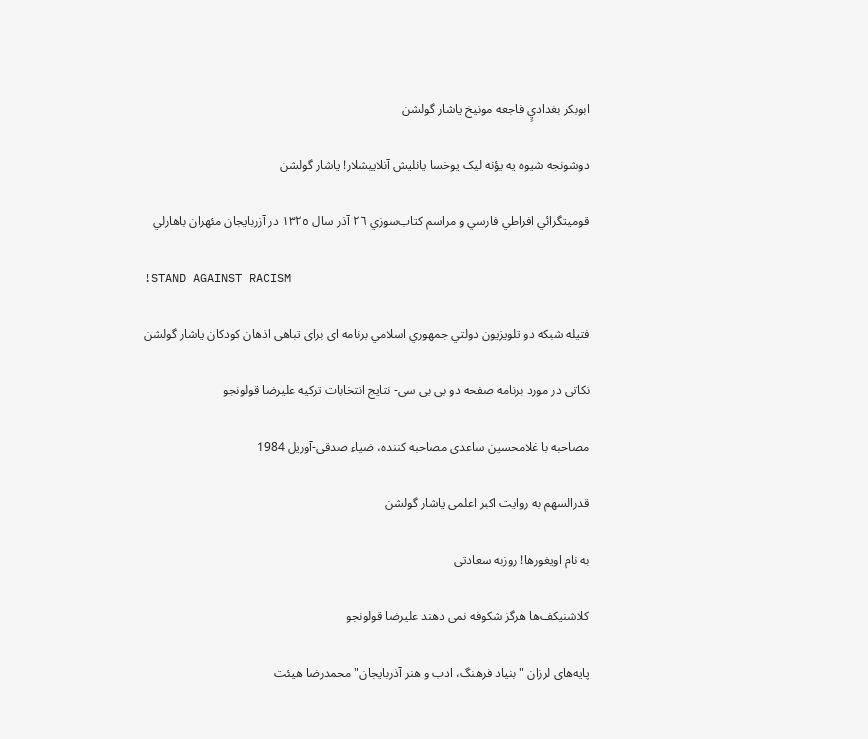ابوبکر بغداديٍ فاجعه مونيخ یاشار گولشن

دوشونجه شیوه یه یؤنه لیک یوخسا یانلیش آنلاییشلار! یاشار گولشن

قوميتگرائي افراطي فارسي و مراسم کتاب‌سوزي ٢٦ آذر سال ١٣٢٥ در آزربايجان مئهران باهارلي

!STAND AGAINST RACISM

فتيله شبکه دو تلويزيون دولتي جمهوري اسلامي برنامه ای برای تباهی اذهان کودکان یاشار گولشن

نکاتی در مورد برنامه صفحه دو بی بی سی- نتایج انتخابات ترکیه علیرضا قولونجو

مصاحبه با غلامحسین ساعدی مصاحبه کننده، ضیاء صدقی-آوریل 1984

قدرالسهم به روایت اکبر اعلمی یاشار گولشن

به نام اویغورها! روزبه سعادتی

کلاشنیکف‌ها هرگز شکوفه نمی دهند علیرضا قولونجو

پایه‌های لرزان "بنیاد فرهنگ، ادب و هنر آذربایجان" محمدرضا هیئت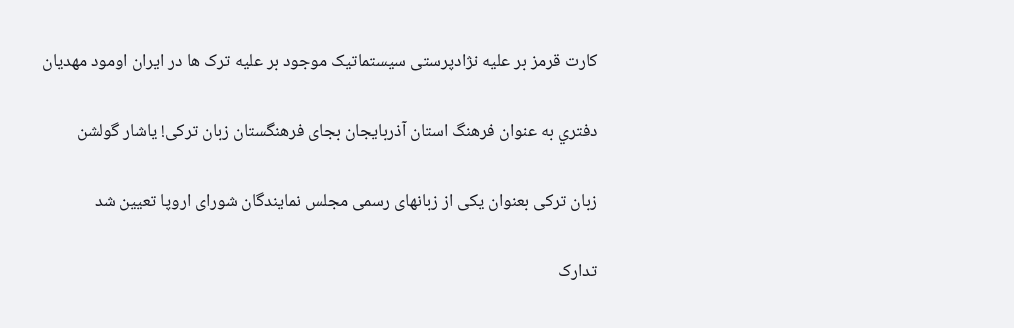کارت قرمز بر علیه نژادپرستی سیستماتیک موجود بر علیه ترک ها در ایران اومود مهدیان

دفتري به عنوان فرهنگ استان آذربايجان بجای فرهنگستان زبان ترکی! یاشار گولشن

زبان ترکی بعنوان یکی از زبانهای رسمی مجلس نمایندگان شورای اروپا تعیین شد

تدارک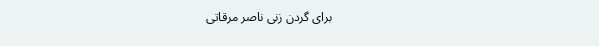برای گردن زنی ناصر مرقاتی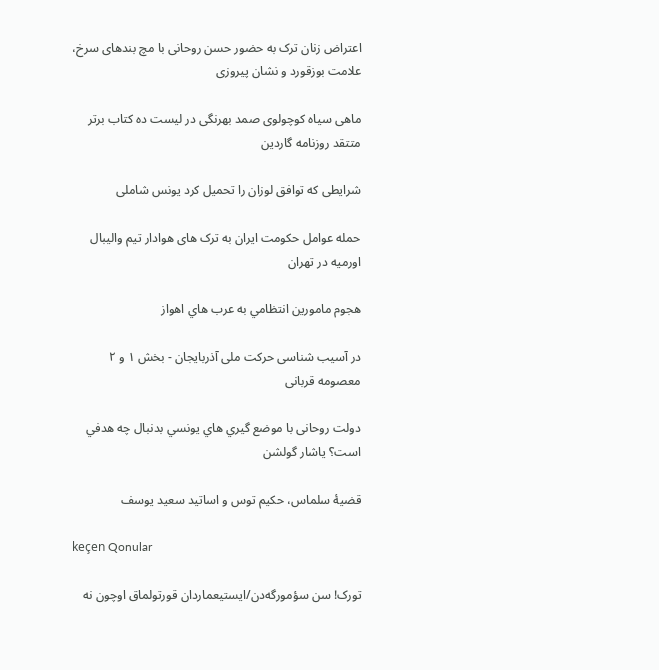اعتراض زنان ترک به حضور حسن روحانی با مچ بندهای سرخ، علامت بوزقورد و نشان پیروزی

ماهی سیاه کوچولوی صمد بهرنگی در لیست ده کتاب برتر متتقد روزنامه گاردین

شرایطی که توافق لوزان را تحمیل کرد یونس شاملی

حمله عوامل حکومت ايران به ترک های هوادار تیم والیبال اورمیه در تهران

هجوم مامورين انتظامي به عرب هاي اهواز

در آسيب شناسى حركت ملى آذربايجان - بخش ١ و ٢ معصومه قربانى

دولت روحانی با موضع گيري هاي يونسي بدنبال چه هدفي است؟ یاشار گولشن

قضیۀ سلماس، حکیم توس و اساتید سعید یوسف

keçen Qonular

تورک! سن سؤمورگه‌دن/ایستیعماردان قورتولماق اوچون نه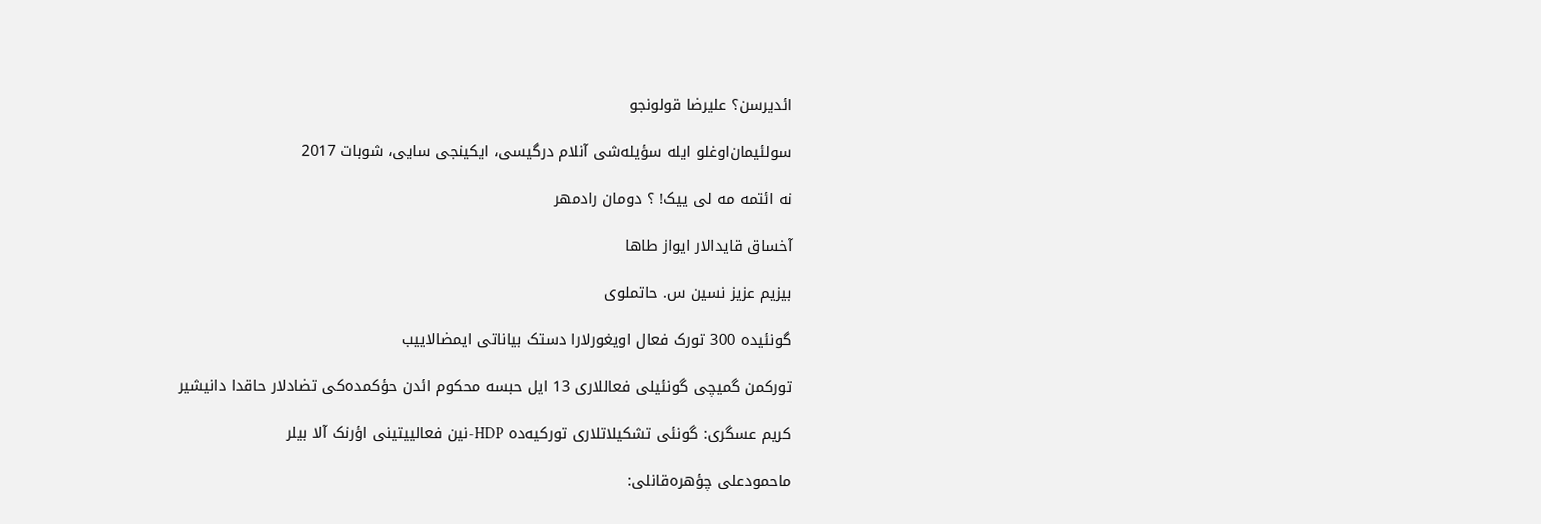ائدیرسن؟ علیرضا قولونجو

سولئیمان‌اوغلو ایله سؤیله‌شی آنلام درگیسی، ایکینجی سایی، شوبات 2017

نه ائتمه مه لی ییک! ؟ دومان رادمهر

آخساق قایدالار ایواز طاها

بیزیم عزیز نسین س. حاتملوی

گونئیده 300 تورک فعال اویغورلارا دستک بیاناتی ایمضالاییب

تورکمن گمیچی گونئیلی فعاللاری 13 ایل حبسه محکوم ائدن حؤکمدەکی تضادلار حاقدا دانیشیر

کریم عسگری: گونئی تشکیلاتلاری تورکیەده HDP-نین فعالییتینی اؤرنک آلا بیلر

ماحمودعلی چؤهرەقانلی: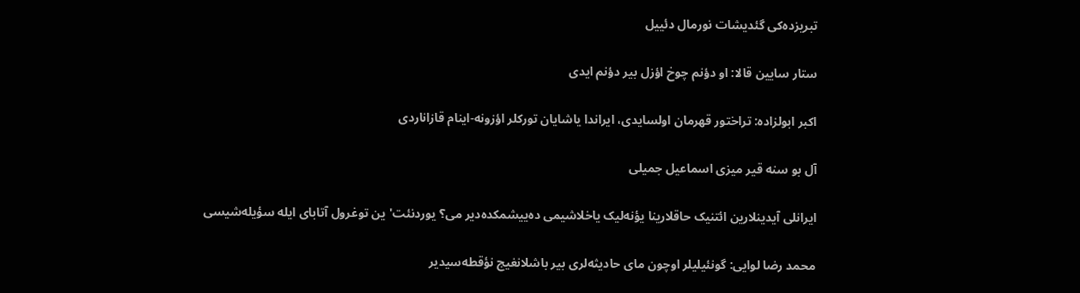تبریزدەکی گئدیشات نورمال دئییل

ستار سایین قالا: او دؤنم چوخ اؤزل بیر دؤنم ایدی

اکبر ابولزاده: تراختور قهرمان اولسایدی، ایراندا یاشایان تورکلر اؤزونە-اینام قازاناردی

آل بو سنه قير ميزى اسماعیل جمیلی

ایرانلی آیدینلارین ائتنیک حاقلارینا یؤنه‌لیک یاخلاشیمی ده‌ییشمکده‌دیر می؟ یوردنئت'ین توغرول آتابای ایله سؤیله‌شیسی

محمد رضا لوایی: گونئیلیلر اوچون مای حادیثەلری بیر باشلانغیج نؤقطەسیدیر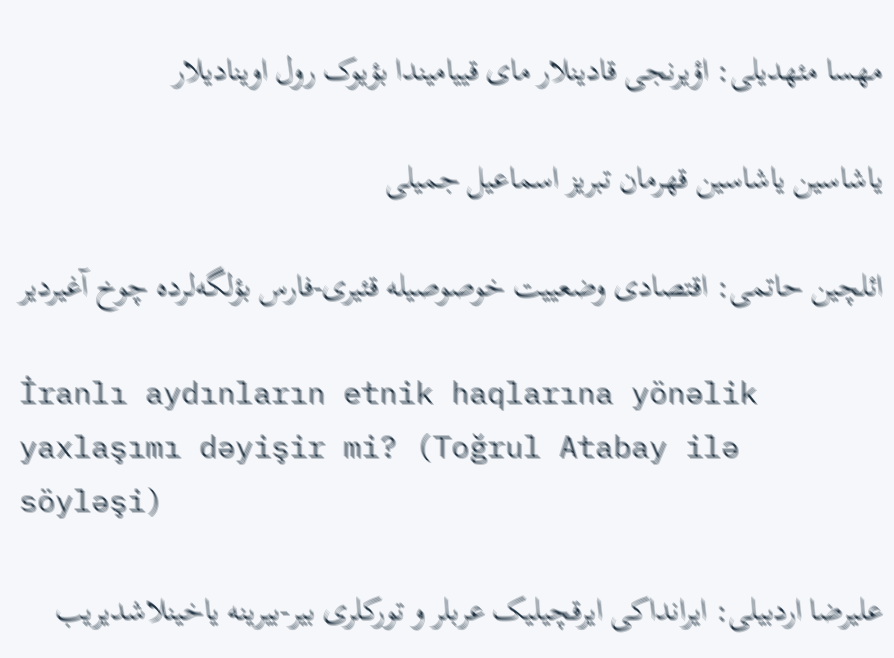مهسا مئهدیلی: اؤیرنجی قادینلار مای قییامیندا بؤیوک رول اوینادیلار

یاشاسین یاشاسین قهرمان تبریز اسماعیل جمیلی

ائلچین حاتمی: اقتصادی وضعییت خوصوصیله قئیری-فارس بؤلگەلرده چوخ آغیردیر

İranlı aydınların etnik haqlarına yönəlik yaxlaşımı dəyişir mi? (Toğrul Atabay ilə söyləşi)

علیرضا اردبیلی: ایرانداکی ایرقچیلیک عربلر و تورکلری بیر-بیرینه یاخینلاشدیریب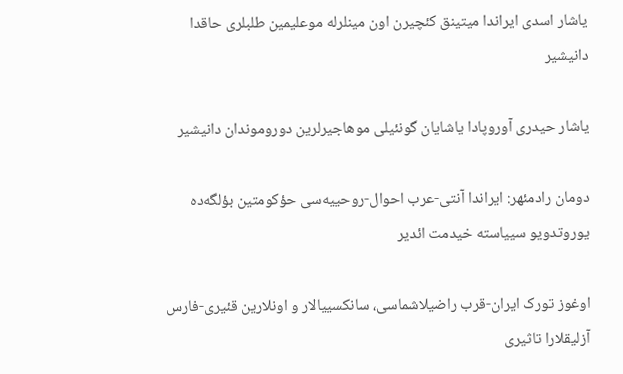یاشار اسدی ایراندا میتینق کئچیرن اون مینلرله موعلیمین طلبلری حاقدا دانیشیر

یاشار حیدری آوروپادا یاشایان گونئیلی موهاجیرلرین دوروموندان دانیشیر

دومان رادمئهر: ایراندا آنتی-عرب احوال-روحییەسی حؤکومتین بؤلگەده یوروتدویو سییاسته خیدمت ائدیر

اوغوز تورک ایران-قرب راضیلاشماسی، سانکسییالار و اونلارین قئیری-فارس آزلیقلارا تاثیری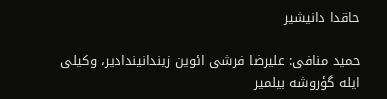حاقدا دانیشیر

حمید منافی: علیرضا فرشی ائوین زیندانیندادیر، وکیلی ایله گؤروشه بیلمیر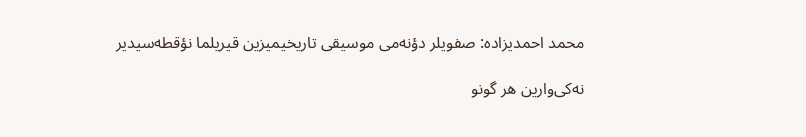محمد احمدیزاده: صفویلر دؤنەمی موسیقی تاریخیمیزین قیریلما نؤقطەسیدیر

نه‌کی‌وارین هر گونو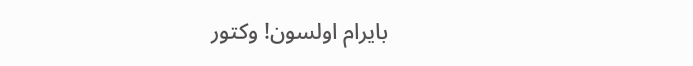بایرام اولسون! وکتور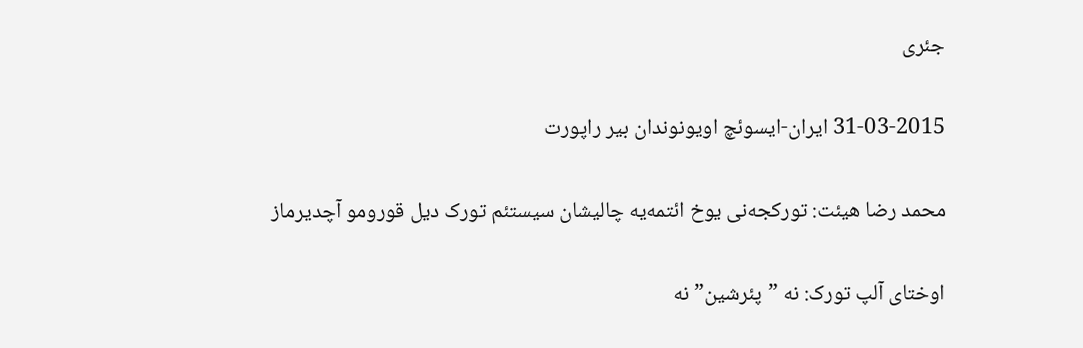جئری

31-03-2015 ایران-ایسوئچ اویونوندان بیر راپورت

محمد رضا هیئت: تورکجەنی یوخ ائتمەیه چالیشان سیستئم تورک دیل قورومو آچدیرماز

اوختای آلپ تورک: نه ”پئرشین” نه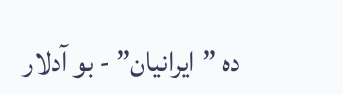ده ”ایرانیان” - بو آدلار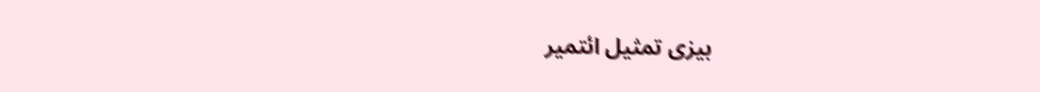بیزی تمثیل ائتمیر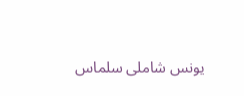یونس شاملی سلماس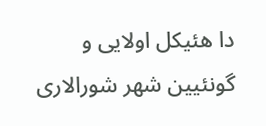دا هئیکل اولایی و گونئیین شهر شورالاری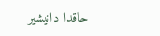حاقدا دانیشیر